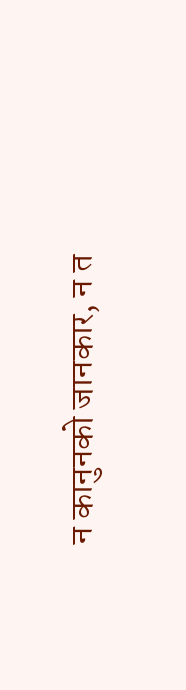न कानुनको जानकार, न त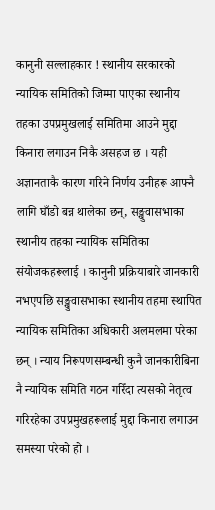कानुनी सल्लाहकार ! स्थानीय सरकारको न्यायिक समितिको जिम्मा पाएका स्थानीय तहका उपप्रमुखलाई समितिमा आउने मुद्दा किनारा लगाउन निकै असहज छ । यही अज्ञानताकै कारण गरिने निर्णय उनीहरू आफ्नै लागि घाँडो बन्न थालेका छन्, सङ्खुवासभाका स्थानीय तहका न्यायिक समितिका संयोजकहरूलाई । कानुनी प्रक्रियाबारे जानकारी नभएपछि सङ्खुवासभाका स्थानीय तहमा स्थापित न्यायिक समितिका अधिकारी अलमलमा परेका छन् । न्याय निरूपणसम्बन्धी कुनै जानकारीबिना नै न्यायिक समिति गठन गरिँदा त्यसको नेतृत्व गरिरहेका उपप्रमुखहरूलाई मुद्दा किनारा लगाउन समस्या परेको हो ।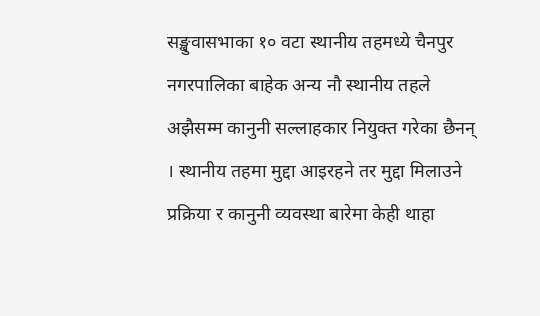सङ्खुवासभाका १० वटा स्थानीय तहमध्ये चैनपुर नगरपालिका बाहेक अन्य नौ स्थानीय तहले अझैसम्म कानुनी सल्लाहकार नियुक्त गरेका छैनन् । स्थानीय तहमा मुद्दा आइरहने तर मुद्दा मिलाउने प्रक्रिया र कानुनी व्यवस्था बारेमा केही थाहा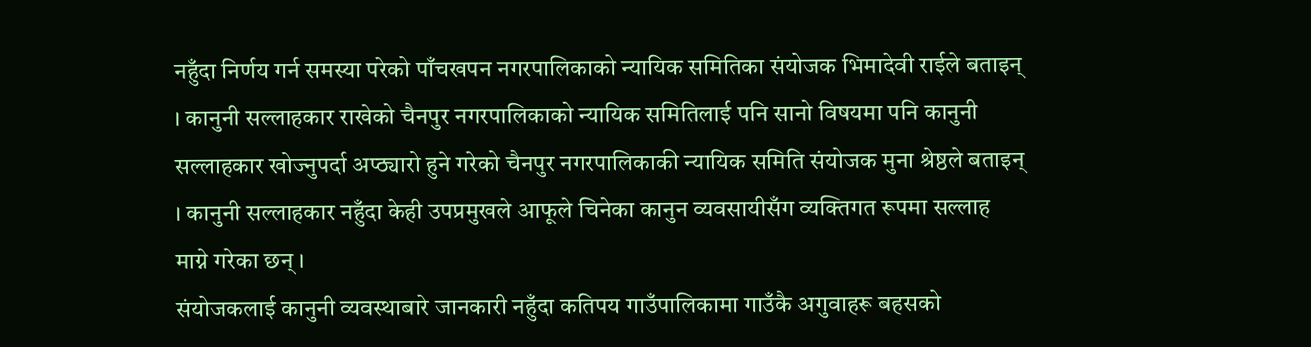नहुँदा निर्णय गर्न समस्या परेको पाँचखपन नगरपालिकाको न्यायिक समितिका संयोजक भिमादेवी राईले बताइन् । कानुनी सल्लाहकार राखेको चैनपुर नगरपालिकाको न्यायिक समितिलाई पनि सानो विषयमा पनि कानुनी सल्लाहकार खोज्नुपर्दा अप्ठ्यारो हुने गरेको चैनपुर नगरपालिकाकी न्यायिक समिति संयोजक मुना श्रेष्ठले बताइन् । कानुनी सल्लाहकार नहुँदा केही उपप्रमुखले आफूले चिनेका कानुन व्यवसायीसँग व्यक्तिगत रूपमा सल्लाह माग्ने गरेका छन् ।
संयोजकलाई कानुनी व्यवस्थाबारे जानकारी नहुँदा कतिपय गाउँपालिकामा गाउँकै अगुवाहरू बहसको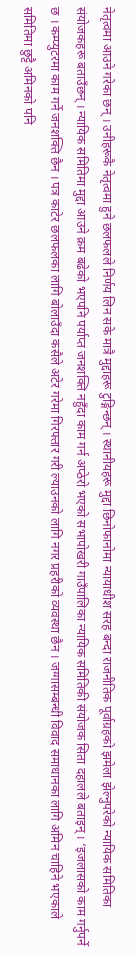नेतृत्वमा आउने गरेका छन् । उनीहरूकै नेतृत्वमा हुने छलफलले निर्णय लिन सके मात्रै मुद्दाहरू टुङ्गिन्छन् । स्थानीयहरू मुद्दा छिनोफानोमा न्यायाधीश सरह बन्दा राजनीतिक पूर्वाग्रहको झमेला झेल्नुपरेको न्यायिक समितिका संयोजकहरू बताउँछन् । न्यायिक समितिमा मुद्दा आउने क्रम बढेको भएपनि पर्याप्त जनशक्ति नहुँदा काम गर्न अप्ठेरो भएको सभापोखरी गाउँपालिका न्यायिक समितिकी संयोजक सिता दहालले बताइन् । ‘इजलासको काम गर्नुपर्ने छ । कम्प्युटरमा काम गर्ने जनशक्ति छैन । पत्र काटेर छलफलका लागि बोलाउँदा कसैले अटेर गरेमा गिरफ्तार गरी ल्याउनको लागि नगर प्रहरीको व्यवस्था छैन । जग्गासम्बन्धी विवाद समाधानका लागि अमिन चाहिने भएकाले समितिमा छुट्टै अमिनको पनि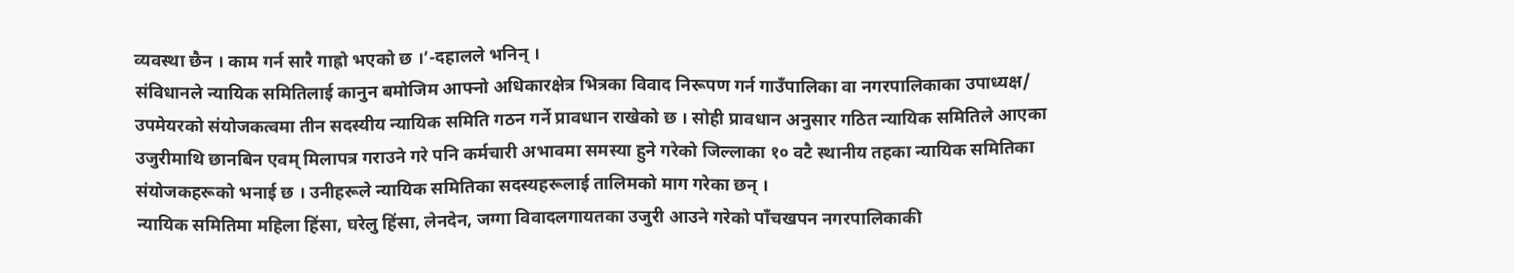व्यवस्था छैन । काम गर्न सारै गाह्रो भएको छ ।’-दहालले भनिन् ।
संविधानले न्यायिक समितिलाई कानुन बमोजिम आफ्नो अधिकारक्षेत्र भित्रका विवाद निरूपण गर्न गाउँपालिका वा नगरपालिकाका उपाध्यक्ष/ उपमेयरको संयोजकत्वमा तीन सदस्यीय न्यायिक समिति गठन गर्ने प्रावधान राखेको छ । सोही प्रावधान अनुसार गठित न्यायिक समितिले आएका उजुरीमाथि छानबिन एवम् मिलापत्र गराउने गरे पनि कर्मचारी अभावमा समस्या हुने गरेको जिल्लाका १० वटै स्थानीय तहका न्यायिक समितिका संयोजकहरूको भनाई छ । उनीहरूले न्यायिक समितिका सदस्यहरूलाई तालिमको माग गरेका छन् ।
न्यायिक समितिमा महिला हिंसा, घरेलु हिंसा, लेनदेन, जग्गा विवादलगायतका उजुरी आउने गरेको पाँचखपन नगरपालिकाकी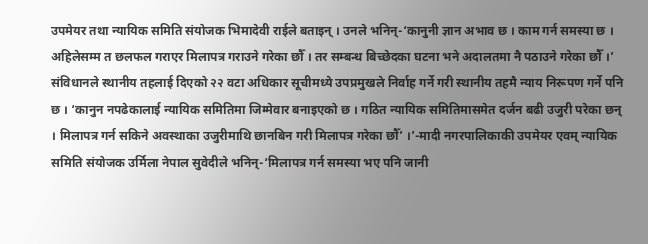उपमेयर तथा न्यायिक समिति संयोजक भिमादेवी राईले बताइन् । उनले भनिन्-‘कानुनी ज्ञान अभाव छ । काम गर्न समस्या छ । अहिलेसम्म त छलफल गराएर मिलापत्र गराउने गरेका छौँ । तर सम्बन्ध बिच्छेदका घटना भने अदालतमा नै पठाउने गरेका छौँ ।’
संविधानले स्थानीय तहलाई दिएको २२ वटा अधिकार सूचीमध्ये उपप्रमुखले निर्वाह गर्ने गरी स्थानीय तहमै न्याय निरूपण गर्ने पनि छ । ‘कानुन नपढेकालाई न्यायिक समितिमा जिम्मेवार बनाइएको छ । गठित न्यायिक समितिमासमेत दर्जन बढी उजुरी परेका छन् । मिलापत्र गर्न सकिने अवस्थाका उजुरीमाथि छानबिन गरी मिलापत्र गरेका छौँ’ ।’-मादी नगरपालिकाकी उपमेयर एवम् न्यायिक समिति संयोजक उर्मिला नेपाल सुवेदीले भनिन्-‘मिलापत्र गर्न समस्या भए पनि जानी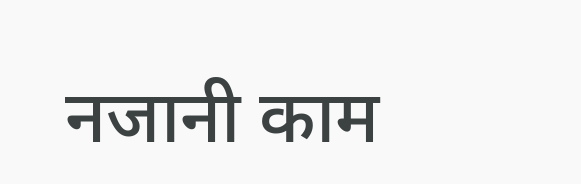नजानी काम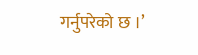गर्नुपरेको छ ।’